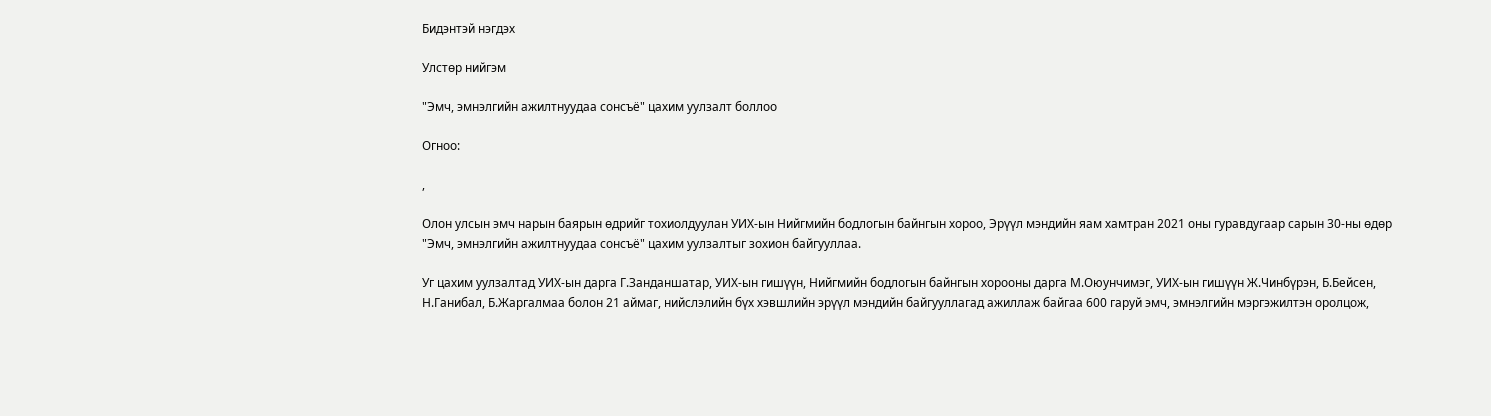Бидэнтэй нэгдэх

Улстөр нийгэм

"Эмч, эмнэлгийн ажилтнуудаа сонсъё" цахим уулзалт боллоо

Огноо:

,

Олон улсын эмч нарын баярын өдрийг тохиолдуулан УИХ-ын Нийгмийн бодлогын байнгын хороо, Эрүүл мэндийн яам хамтран 2021 оны гуравдугаар сарын 30-ны өдөр "Эмч, эмнэлгийн ажилтнуудаа сонсъё" цахим уулзалтыг зохион байгууллаа.

Уг цахим уулзалтад УИХ-ын дарга Г.Занданшатар, УИХ-ын гишүүн, Нийгмийн бодлогын байнгын хорооны дарга М.Оюунчимэг, УИХ-ын гишүүн Ж.Чинбүрэн, Б.Бейсен, Н.Ганибал, Б.Жаргалмаа болон 21 аймаг, нийслэлийн бүх хэвшлийн эрүүл мэндийн байгууллагад ажиллаж байгаа 600 гаруй эмч, эмнэлгийн мэргэжилтэн оролцож,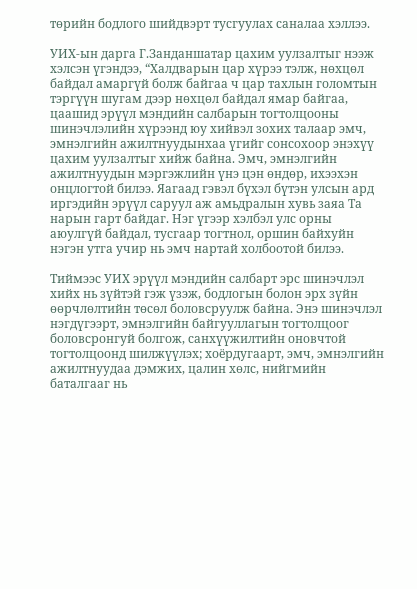төрийн бодлого шийдвэрт тусгуулах саналаа хэллээ.

УИХ-ын дарга Г.Занданшатар цахим уулзалтыг нээж хэлсэн үгэндээ, “Халдварын цар хүрээ тэлж, нөхцөл байдал амаргүй болж байгаа ч цар тахлын голомтын тэргүүн шугам дээр нөхцөл байдал ямар байгаа, цаашид эрүүл мэндийн салбарын тогтолцооны шинэчлэлийн хүрээнд юу хийвэл зохих талаар эмч, эмнэлгийн ажилтнуудынхаа үгийг сонсохоор энэхүү цахим уулзалтыг хийж байна. Эмч, эмнэлгийн ажилтнуудын мэргэжлийн үнэ цэн өндөр, ихээхэн онцлогтой билээ. Яагаад гэвэл бүхэл бүтэн улсын ард иргэдийн эрүүл саруул аж амьдралын хувь заяа Та нарын гарт байдаг. Нэг үгээр хэлбэл улс орны аюулгүй байдал, тусгаар тогтнол, оршин байхуйн нэгэн утга учир нь эмч нартай холбоотой билээ.

Тиймээс УИХ эрүүл мэндийн салбарт эрс шинэчлэл хийх нь зүйтэй гэж үзэж, бодлогын болон эрх зүйн өөрчлөлтийн төсөл боловсруулж байна. Энэ шинэчлэл нэгдүгээрт, эмнэлгийн байгууллагын тогтолцоог боловсронгуй болгож, санхүүжилтийн оновчтой тогтолцоонд шилжүүлэх; хоёрдугаарт, эмч, эмнэлгийн ажилтнуудаа дэмжих, цалин хөлс, нийгмийн баталгааг нь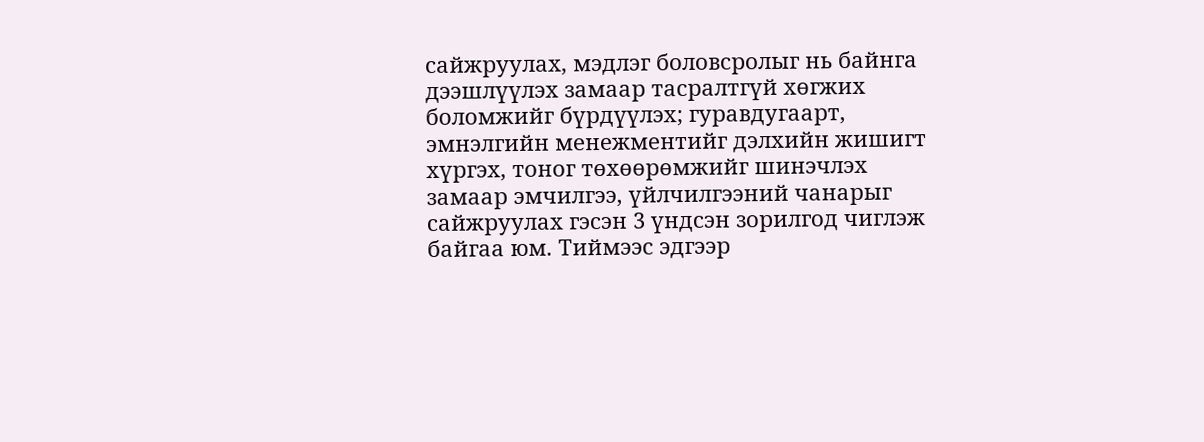сайжруулах, мэдлэг боловсролыг нь байнга дээшлүүлэх замаар тасралтгүй хөгжих боломжийг бүрдүүлэх; гуравдугаарт, эмнэлгийн менежментийг дэлхийн жишигт хүргэх, тоног төхөөрөмжийг шинэчлэх замаар эмчилгээ, үйлчилгээний чанарыг сайжруулах гэсэн 3 үндсэн зорилгод чиглэж байгаа юм. Тиймээс эдгээр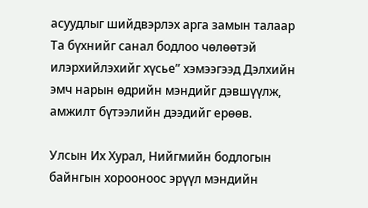асуудлыг шийдвэрлэх арга замын талаар Та бүхнийг санал бодлоо чөлөөтэй илэрхийлэхийг хүсье” хэмээгээд Дэлхийн эмч нарын өдрийн мэндийг дэвшүүлж, амжилт бүтээлийн дээдийг ерөөв.

Улсын Их Хурал, Нийгмийн бодлогын байнгын хорооноос эрүүл мэндийн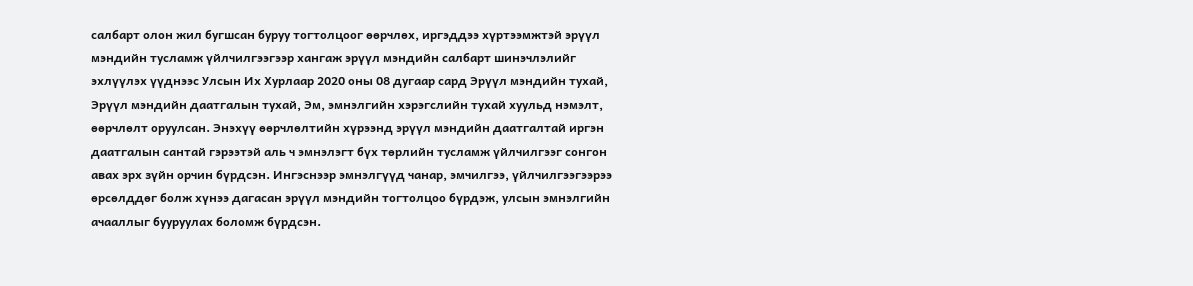салбарт олон жил бугшсан буруу тогтолцоог өөрчлөх, иргэддээ хүртээмжтэй эрүүл мэндийн тусламж үйлчилгээгээр хангаж эрүүл мэндийн салбарт шинэчлэлийг эхлүүлэх үүднээс Улсын Их Хурлаар 2020 оны 08 дугаар сард Эрүүл мэндийн тухай, Эрүүл мэндийн даатгалын тухай, Эм, эмнэлгийн хэрэгслийн тухай хуульд нэмэлт, өөрчлөлт оруулсан. Энэхүү өөрчлөлтийн хүрээнд эрүүл мэндийн даатгалтай иргэн даатгалын сантай гэрээтэй аль ч эмнэлэгт бүх төрлийн тусламж үйлчилгээг сонгон авах эрх зүйн орчин бүрдсэн. Ингэснээр эмнэлгүүд чанар, эмчилгээ, үйлчилгээгээрээ өрсөлддөг болж хүнээ дагасан эрүүл мэндийн тогтолцоо бүрдэж, улсын эмнэлгийн ачааллыг бууруулах боломж бүрдсэн.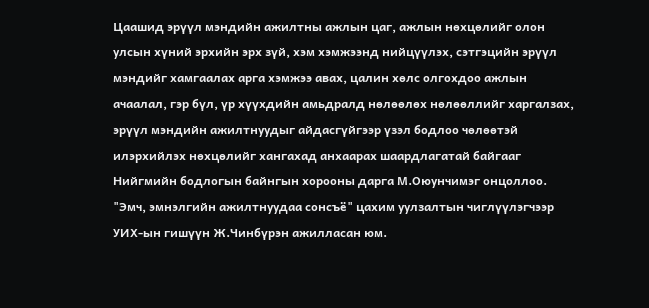Цаашид эрүүл мэндийн ажилтны ажлын цаг, ажлын нөхцөлийг олон улсын хүний эрхийн эрх зүй, хэм хэмжээнд нийцүүлэх, сэтгэцийн эрүүл мэндийг хамгаалах арга хэмжээ авах, цалин хөлс олгохдоо ажлын ачаалал, гэр бүл, үр хүүхдийн амьдралд нөлөөлөх нөлөөллийг харгалзах, эрүүл мэндийн ажилтнуудыг айдасгүйгээр үзэл бодлоо чөлөөтэй илэрхийлэх нөхцөлийг хангахад анхаарах шаардлагатай байгааг Нийгмийн бодлогын байнгын хорооны дарга М.Оюунчимэг онцоллоо. "Эмч, эмнэлгийн ажилтнуудаа сонсъё" цахим уулзалтын чиглүүлэгчээр УИХ-ын гишүүн Ж.Чинбүрэн ажилласан юм.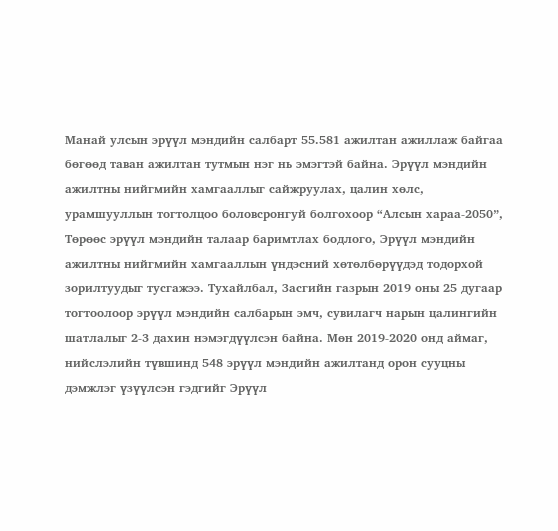Манай улсын эрүүл мэндийн салбарт 55.581 ажилтан ажиллаж байгаа бөгөөд таван ажилтан тутмын нэг нь эмэгтэй байна. Эрүүл мэндийн ажилтны нийгмийн хамгааллыг сайжруулах, цалин хөлс, урамшууллын тогтолцоо боловсронгуй болгохоор “Алсын хараа-2050”, Төрөөс эрүүл мэндийн талаар баримтлах бодлого, Эрүүл мэндийн ажилтны нийгмийн хамгааллын үндэсний хөтөлбөрүүдэд тодорхой зорилтуудыг тусгажээ. Тухайлбал, Засгийн газрын 2019 оны 25 дугаар тогтоолоор эрүүл мэндийн салбарын эмч, сувилагч нарын цалингийн шатлалыг 2-3 дахин нэмэгдүүлсэн байна. Мөн 2019-2020 онд аймаг, нийслэлийн түвшинд 548 эрүүл мэндийн ажилтанд орон сууцны дэмжлэг үзүүлсэн гэдгийг Эрүүл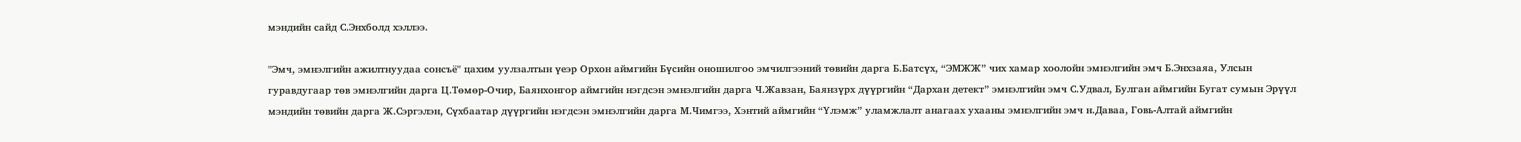мэндийн сайд С.Энхболд хэллээ.

"Эмч, эмнэлгийн ажилтнуудаа сонсъё" цахим уулзалтын үеэр Орхон аймгийн Бүсийн оношилгоо эмчилгээний төвийн дарга Б.Батсүх, “ЭМЖЖ” чих хамар хоолойн эмнэлгийн эмч Б.Энхзаяа, Улсын гуравдугаар төв эмнэлгийн дарга Ц.Төмөр-Очир, Баянхонгор аймгийн нэгдсэн эмнэлгийн дарга Ч.Жавзан, Баянзүрх дүүргийн “Дархан детект” эмнэлгийн эмч С.Удвал, Булган аймгийн Бугат сумын Эрүүл мэндийн төвийн дарга Ж.Сэргэлэн, Сүхбаатар дүүргийн нэгдсэн эмнэлгийн дарга М.Чимгээ, Хэнтий аймгийн “Үлэмж” уламжлалт анагаах ухааны эмнэлгийн эмч н.Даваа, Говь-Алтай аймгийн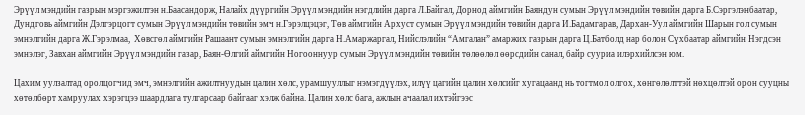Эрүүл мэндийн газрын мэргэжилтэн н.Баасандорж, Налайх дүүргийн Эрүүл мэндийн нэгдлийн дарга Л.Байгал, Дорнод аймгийн Баяндун сумын Эрүүл мэндийн төвийн дарга Б.Сэргэлэнбаатар, Дундговь аймгийн Дэлгэрцогт сумын Эрүүл мэндийн төвийн эмч н.Гэрэлцэцэг, Төв аймгийн Архуст сумын Эрүүл мэндийн төвийн дарга И.Бадамгарав, Дархан-Уул аймгийн Шарын гол сумын эмнэлгийн дарга Ж.Гэрэлмаа,  Хөвсгөл аймгийн Рашаант сумын эмнэлгийн дарга Н.Амаржаргал, Нийслэлийн “Амгалан” амаржих газрын дарга Ц.Батболд нар болон Сүхбаатар аймгийн Нэгдсэн эмнэлэг, Завхан аймгийн Эрүүл мэндийн газар, Баян-Өлгий аймгийн Ногооннуур сумын Эрүүл мэндийн төвийн төлөөлөл өөрсдийн санал, байр сууриа илэрхийлсэн юм.

Цахим уулзалтад оролцогчид эмч, эмнэлгийн ажилтнуудын цалин хөлс, урамшууллыг нэмэгдүүлэх, илүү цагийн цалин хөлсийг хугацаанд нь тогтмол олгох, хөнгөлөлттэй нөхцөлтэй орон сууцны хөтөлбөрт хамруулах хэрэгцээ шаардлага тулгарсаар байгааг хэлж байна. Цалин хөлс бага, ажлын ачаалал ихтэйгээс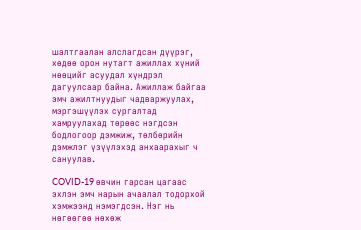шалтгаалан алслагдсан дүүрэг, хөдөө орон нутагт ажиллах хүний нөөцийг асуудал хүндрэл дагуулсаар байна. Ажиллаж байгаа эмч ажилтнуудыг чадваржуулах, мэргэшүүлэх сургалтад хамруулахад төрөөс нэгдсэн бодлогоор дэмжиж, төлбөрийн дэмжлэг үзүүлэхэд анхаарахыг ч сануулав.

COVID-19 өвчин гарсан цагаас эхлэн эмч нарын ачаалал тодорхой хэмжээнд нэмэгдсэн. Нэг нь нөгөөгөө нөхөж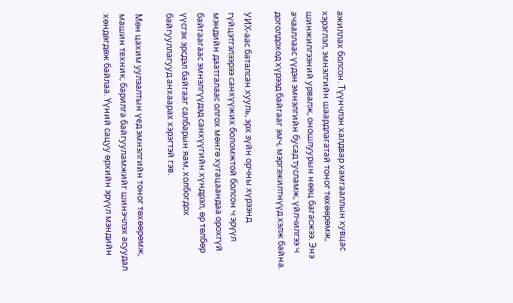ажиллах болсон. Түүнчлэн халдвар хамгааллын хувцас хэрэглэл, эмнэлгийн шаардлагатай тоног төхөөрөмж, шинжилгээний урвалж, оношлуурын нөөц багасжээ. Энэ ачааллаас үүдэн эмнэлгийн бусад тусламж, үйлчилгээ ч доголдоход хүрээд байгааг эмч, мэргэжилтнүүд хэлж байна.

УИХ-аас баталсан хууль, эрх зүйн орчны хүрээнд гүйцэтгэлээрээ санхүүжих боломжтой болсон ч эрүүл мэндийн даатгалаас олгох мөнгө хугацаандаа орохгүй байгаагаас эмнэлгүүдэд санхүүгийн хүндрэл, өр төлбөр үүсгэх эрсдэл байгааг салбарын яам, холбогдох байгууллагууд анхаарах хэрэгтэй гэв.

Мөн цахим уулзалтын үед эмнэлгийн тоног төхөөрөмж, машин техник, барилга байгууламжийг шинэчлэх асуудал хөндөгдөж байлаа. Үүний сацуу өрхийн эрүүл мэндийн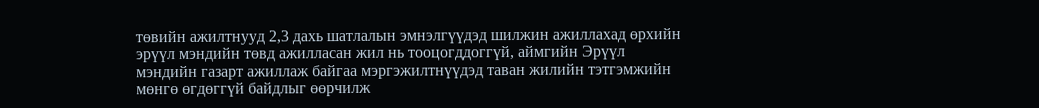төвийн ажилтнууд 2,3 дахь шатлалын эмнэлгүүдэд шилжин ажиллахад өрхийн эрүүл мэндийн төвд ажилласан жил нь тооцогддоггүй, аймгийн Эрүүл мэндийн газарт ажиллаж байгаа мэргэжилтнүүдэд таван жилийн тэтгэмжийн мөнгө өгдөггүй байдлыг өөрчилж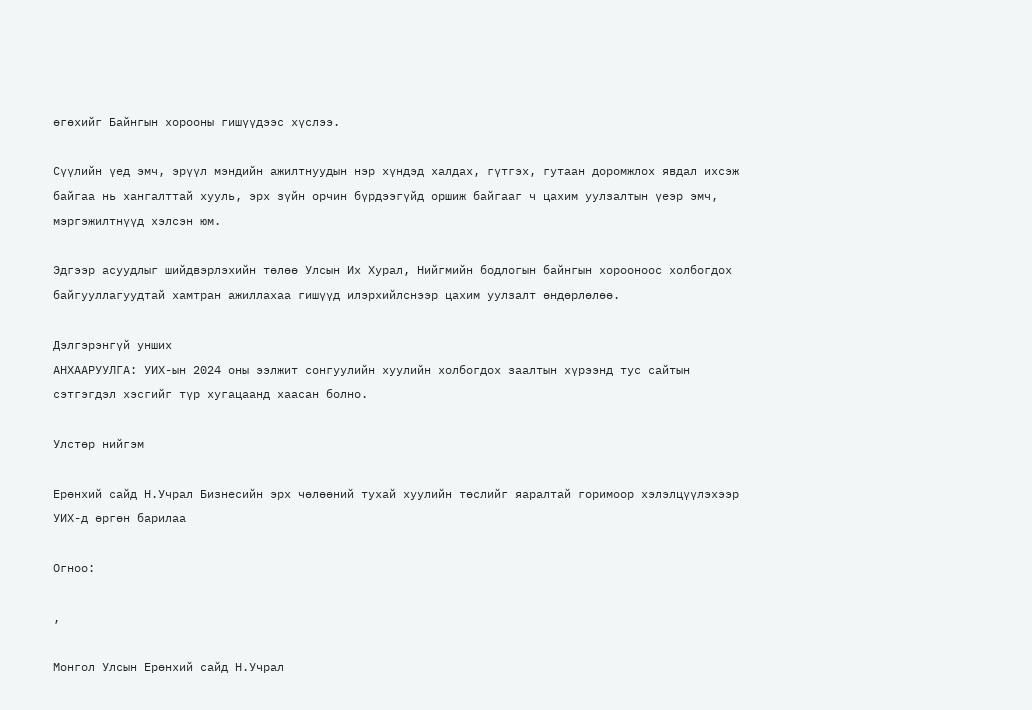өгөхийг Байнгын хорооны гишүүдээс хүслээ.

Сүүлийн үед эмч, эрүүл мэндийн ажилтнуудын нэр хүндэд халдах, гүтгэх, гутаан доромжлох явдал ихсэж байгаа нь хангалттай хууль, эрх зүйн орчин бүрдээгүйд оршиж байгааг ч цахим уулзалтын үеэр эмч, мэргэжилтнүүд хэлсэн юм.

Эдгээр асуудлыг шийдвэрлэхийн төлөө Улсын Их Хурал, Нийгмийн бодлогын байнгын хорооноос холбогдох байгууллагуудтай хамтран ажиллахаа гишүүд илэрхийлснээр цахим уулзалт өндөрлөлөө.

Дэлгэрэнгүй унших
АНХААРУУЛГА: УИХ-ын 2024 оны ээлжит сонгуулийн хуулийн холбогдох заалтын хүрээнд тус сайтын сэтгэгдэл хэсгийг түр хугацаанд хаасан болно.

Улстөр нийгэм

Ерөнхий сайд Н.Учрал Бизнесийн эрх чөлөөний тухай хуулийн төслийг яаралтай горимоор хэлэлцүүлэхээр УИХ-д өргөн барилаа

Огноо:

,

Монгол Улсын Ерөнхий сайд Н.Учрал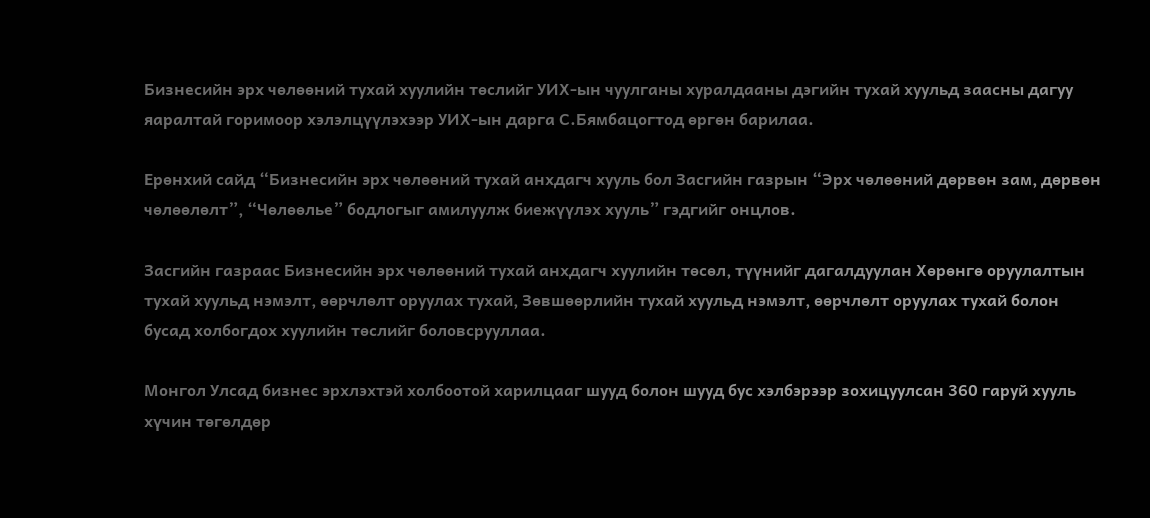Бизнесийн эрх чөлөөний тухай хуулийн төслийг УИХ-ын чуулганы хуралдааны дэгийн тухай хуульд заасны дагуу яаралтай горимоор хэлэлцүүлэхээр УИХ-ын дарга С.Бямбацогтод өргөн барилаа.

Ерөнхий сайд “Бизнесийн эрх чөлөөний тухай анхдагч хууль бол Засгийн газрын “Эрх чөлөөний дөрвөн зам, дөрвөн чөлөөлөлт”, “Чөлөөлье” бодлогыг амилуулж биежүүлэх хууль” гэдгийг онцлов.

Засгийн газраас Бизнесийн эрх чөлөөний тухай анхдагч хуулийн төсөл, түүнийг дагалдуулан Хөрөнгө оруулалтын тухай хуульд нэмэлт, өөрчлөлт оруулах тухай, Зөвшөөрлийн тухай хуульд нэмэлт, өөрчлөлт оруулах тухай болон бусад холбогдох хуулийн төслийг боловсрууллаа.

Монгол Улсад бизнес эрхлэхтэй холбоотой харилцааг шууд болон шууд бус хэлбэрээр зохицуулсан 360 гаруй хууль хүчин төгөлдөр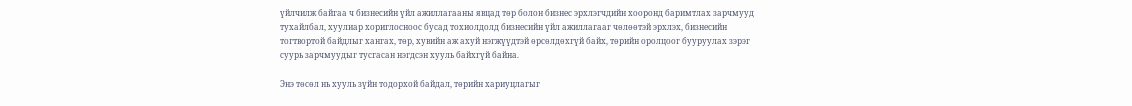үйлчилж байгаа ч бизнесийн үйл ажиллагааны явцад төр болон бизнес эрхлэгчдийн хооронд баримтлах зарчмууд тухайлбал, хуулиар хориглосноос бусад тохиолдолд бизнесийн үйл ажиллагааг чөлөөтэй эрхлэх, бизнесийн тогтвортой байдлыг хангах, төр, хувийн аж ахуй нэгжүүдтэй өрсөлдөхгүй байх, төрийн оролцоог бууруулах зэрэг суурь зарчмуудыг тусгасан нэгдсэн хууль байхгүй байна.

Энэ төсөл нь хууль зүйн тодорхой байдал, төрийн хариуцлагыг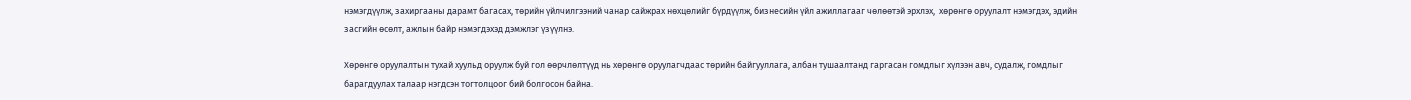нэмэгдүүлж, захиргааны дарамт багасах, төрийн үйлчилгээний чанар сайжрах нөхцөлийг бүрдүүлж, бизнесийн үйл ажиллагааг чөлөөтэй эрхлэх,  хөрөнгө оруулалт нэмэгдэх, эдийн засгийн өсөлт, ажлын байр нэмэгдэхэд дэмжлэг үзүүлнэ.

Хөрөнгө оруулалтын тухай хуульд оруулж буй гол өөрчлөлтүүд нь хөрөнгө оруулагчдаас төрийн байгууллага, албан тушаалтанд гаргасан гомдлыг хүлээн авч, судалж, гомдлыг барагдуулах талаар нэгдсэн тогтолцоог бий болгосон байна.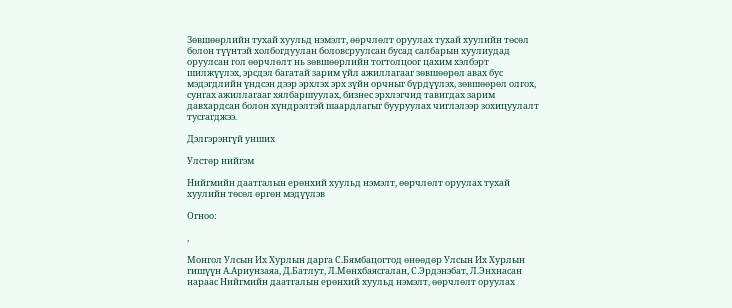Зөвшөөрлийн тухай хуульд нэмэлт, өөрчлөлт оруулах тухай хуулийн төсөл болон түүнтэй холбогдуулан боловсруулсан бусад салбарын хуулиудад оруулсан гол өөрчлөлт нь зөвшөөрлийн тогтолцоог цахим хэлбэрт шилжүүлэх, эрсдэл багатай зарим үйл ажиллагааг зөвшөөрөл авах бус мэдэгдлийн үндсэн дээр эрхлэх эрх зүйн орчныг бүрдүүлэх, зөвшөөрөл олгох, сунгах ажиллагааг хялбаршуулах, бизнес эрхлэгчид тавигдах зарим давхардсан болон хүндрэлтэй шаардлагыг бууруулах чиглэлээр зохицуулалт тусгагджээ.

Дэлгэрэнгүй унших

Улстөр нийгэм

Нийгмийн даатгалын ерөнхий хуульд нэмэлт, өөрчлөлт оруулах тухай хуулийн төсөл өргөн мэдүүлэв

Огноо:

,

Монгол Улсын Их Хурлын дарга С.Бямбацогтод өнөөдөр Улсын Их Хурлын гишүүн А.Ариунзаяа, Д.Батлут, Л.Мөнхбаясгалан, С.Эрдэнэбат, Л.Энхнасан нараас Нийгмийн даатгалын ерөнхий хуульд нэмэлт, өөрчлөлт оруулах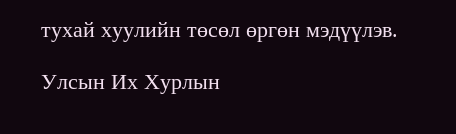тухай хуулийн төсөл өргөн мэдүүлэв.

Улсын Их Хурлын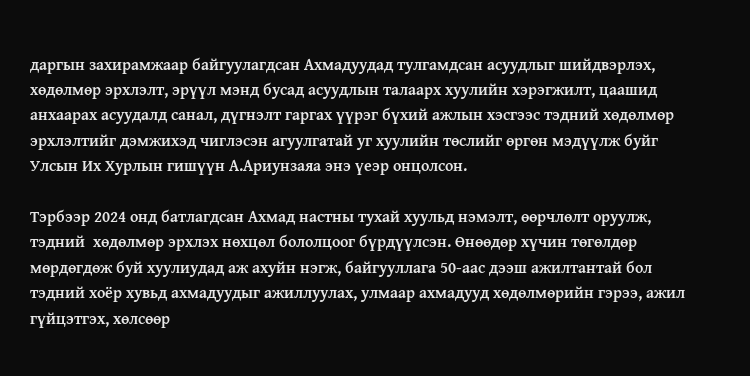даргын захирамжаар байгуулагдсан Ахмадуудад тулгамдсан асуудлыг шийдвэрлэх, хөдөлмөр эрхлэлт, эрүүл мэнд бусад асуудлын талаарх хуулийн хэрэгжилт, цаашид анхаарах асуудалд санал, дүгнэлт гаргах үүрэг бүхий ажлын хэсгээс тэдний хөдөлмөр эрхлэлтийг дэмжихэд чиглэсэн агуулгатай уг хуулийн төслийг өргөн мэдүүлж буйг Улсын Их Хурлын гишүүн А.Ариунзаяа энэ үеэр онцолсон.

Тэрбээр 2024 онд батлагдсан Ахмад настны тухай хуульд нэмэлт, өөрчлөлт оруулж, тэдний  хөдөлмөр эрхлэх нөхцөл бололцоог бүрдүүлсэн. Өнөөдөр хүчин төгөлдөр мөрдөгдөж буй хуулиудад аж ахуйн нэгж, байгууллага 50-аас дээш ажилтантай бол тэдний хоёр хувьд ахмадуудыг ажиллуулах, улмаар ахмадууд хөдөлмөрийн гэрээ, ажил гүйцэтгэх, хөлсөөр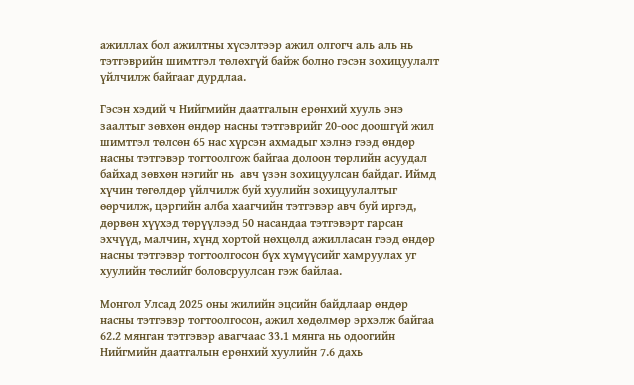ажиллах бол ажилтны хүсэлтээр ажил олгогч аль аль нь тэтгэврийн шимтгэл төлөхгүй байж болно гэсэн зохицуулалт үйлчилж байгааг дурдлаа.

Гэсэн хэдий ч Нийгмийн даатгалын ерөнхий хууль энэ заалтыг зөвхөн өндөр насны тэтгэврийг 20-оос доошгүй жил шимтгэл төлсөн 65 нас хүрсэн ахмадыг хэлнэ гээд өндөр насны тэтгэвэр тогтоолгож байгаа долоон төрлийн асуудал байхад зөвхөн нэгийг нь  авч үзэн зохицуулсан байдаг. Иймд хүчин төгөлдөр үйлчилж буй хуулийн зохицуулалтыг өөрчилж, цэргийн алба хаагчийн тэтгэвэр авч буй иргэд, дөрвөн хүүхэд төрүүлээд 50 насандаа тэтгэвэрт гарсан эхчүүд, малчин, хүнд хортой нөхцөлд ажилласан гээд өндөр насны тэтгэвэр тогтоолгосон бүх хүмүүсийг хамруулах уг хуулийн төслийг боловсруулсан гэж байлаа.

Монгол Улсад 2025 оны жилийн эцсийн байдлаар өндөр насны тэтгэвэр тогтоолгосон, ажил хөдөлмөр эрхэлж байгаа 62.2 мянган тэтгэвэр авагчаас 33.1 мянга нь одоогийн Нийгмийн даатгалын ерөнхий хуулийн 7.6 дахь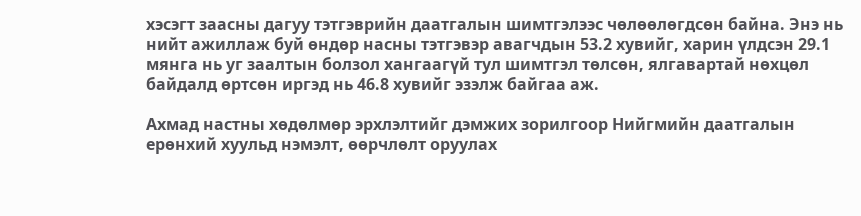хэсэгт заасны дагуу тэтгэврийн даатгалын шимтгэлээс чөлөөлөгдсөн байна. Энэ нь нийт ажиллаж буй өндөр насны тэтгэвэр авагчдын 53.2 хувийг, харин үлдсэн 29.1 мянга нь уг заалтын болзол хангаагүй тул шимтгэл төлсөн, ялгавартай нөхцөл байдалд өртсөн иргэд нь 46.8 хувийг эзэлж байгаа аж.

Ахмад настны хөдөлмөр эрхлэлтийг дэмжих зорилгоор Нийгмийн даатгалын ерөнхий хуульд нэмэлт, өөрчлөлт оруулах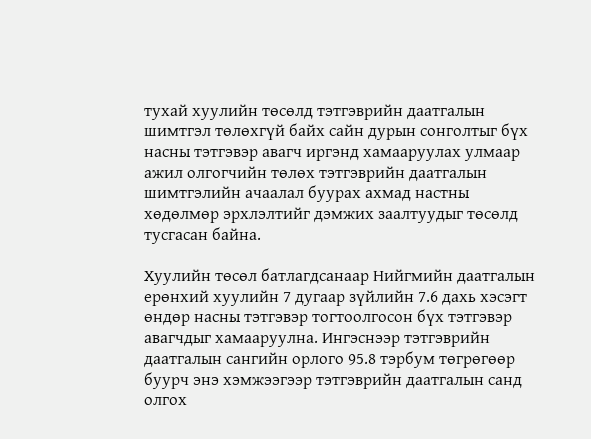тухай хуулийн төсөлд тэтгэврийн даатгалын шимтгэл төлөхгүй байх сайн дурын сонголтыг бүх насны тэтгэвэр авагч иргэнд хамааруулах улмаар ажил олгогчийн төлөх тэтгэврийн даатгалын шимтгэлийн ачаалал буурах ахмад настны хөдөлмөр эрхлэлтийг дэмжих заалтуудыг төсөлд тусгасан байна.

Хуулийн төсөл батлагдсанаар Нийгмийн даатгалын ерөнхий хуулийн 7 дугаар зүйлийн 7.6 дахь хэсэгт өндөр насны тэтгэвэр тогтоолгосон бүх тэтгэвэр авагчдыг хамааруулна. Ингэснээр тэтгэврийн даатгалын сангийн орлого 95.8 тэрбум төгрөгөөр буурч энэ хэмжээгээр тэтгэврийн даатгалын санд олгох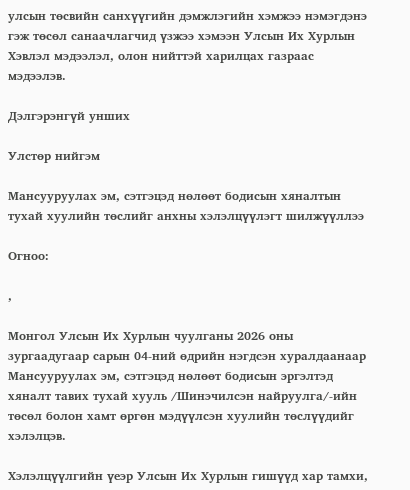улсын төсвийн санхүүгийн дэмжлэгийн хэмжээ нэмэгдэнэ гэж төсөл санаачлагчид үзжээ хэмээн Улсын Их Хурлын Хэвлэл мэдээлэл, олон нийттэй харилцах газраас мэдээлэв.

Дэлгэрэнгүй унших

Улстөр нийгэм

Мансууруулах эм, сэтгэцэд нөлөөт бодисын хяналтын тухай хуулийн төслийг анхны хэлэлцүүлэгт шилжүүллээ

Огноо:

,

Монгол Улсын Их Хурлын чуулганы 2026 оны зургаадугаар сарын 04-ний өдрийн нэгдсэн хуралдаанаар Мансууруулах эм, сэтгэцэд нөлөөт бодисын эргэлтэд хяналт тавих тухай хууль /Шинэчилсэн найруулга/-ийн төсөл болон хамт өргөн мэдүүлсэн хуулийн төслүүдийг хэлэлцэв.

Хэлэлцүүлгийн үеэр Улсын Их Хурлын гишүүд хар тамхи,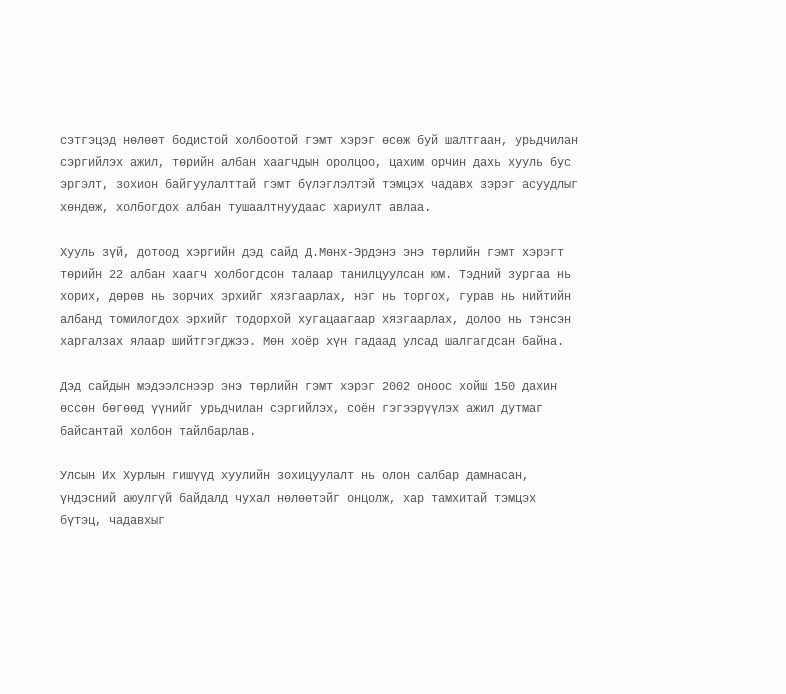сэтгэцэд нөлөөт бодистой холбоотой гэмт хэрэг өсөж буй шалтгаан, урьдчилан сэргийлэх ажил, төрийн албан хаагчдын оролцоо, цахим орчин дахь хууль бус эргэлт, зохион байгуулалттай гэмт бүлэглэлтэй тэмцэх чадавх зэрэг асуудлыг хөндөж, холбогдох албан тушаалтнуудаас хариулт авлаа.

Хууль зүй, дотоод хэргийн дэд сайд Д.Мөнх-Эрдэнэ энэ төрлийн гэмт хэрэгт төрийн 22 албан хаагч холбогдсон талаар танилцуулсан юм. Тэдний зургаа нь хорих, дөрөв нь зорчих эрхийг хязгаарлах, нэг нь торгох, гурав нь нийтийн албанд томилогдох эрхийг тодорхой хугацаагаар хязгаарлах, долоо нь тэнсэн харгалзах ялаар шийтгэгджээ. Мөн хоёр хүн гадаад улсад шалгагдсан байна.

Дэд сайдын мэдээлснээр энэ төрлийн гэмт хэрэг 2002 оноос хойш 150 дахин өссөн бөгөөд үүнийг урьдчилан сэргийлэх, соён гэгээрүүлэх ажил дутмаг байсантай холбон тайлбарлав.

Улсын Их Хурлын гишүүд хуулийн зохицуулалт нь олон салбар дамнасан, үндэсний аюулгүй байдалд чухал нөлөөтэйг онцолж, хар тамхитай тэмцэх бүтэц, чадавхыг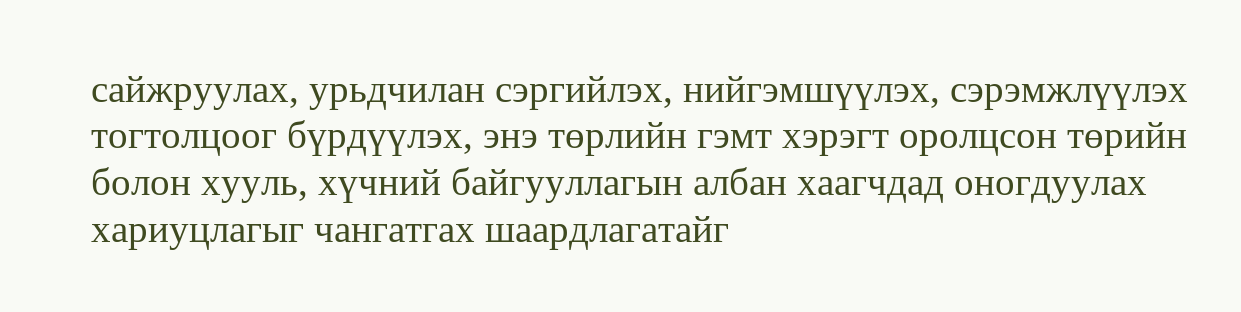сайжруулах, урьдчилан сэргийлэх, нийгэмшүүлэх, сэрэмжлүүлэх тогтолцоог бүрдүүлэх, энэ төрлийн гэмт хэрэгт оролцсон төрийн болон хууль, хүчний байгууллагын албан хаагчдад оногдуулах хариуцлагыг чангатгах шаардлагатайг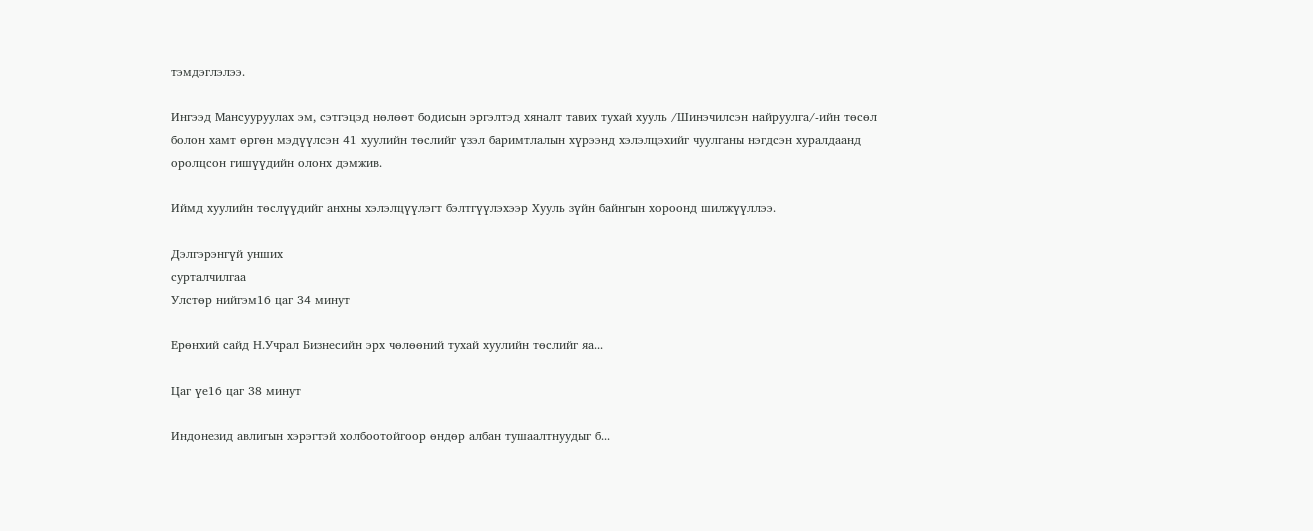тэмдэглэлээ.

Ингээд Мансууруулах эм, сэтгэцэд нөлөөт бодисын эргэлтэд хяналт тавих тухай хууль /Шинэчилсэн найруулга/-ийн төсөл болон хамт өргөн мэдүүлсэн 41 хуулийн төслийг үзэл баримтлалын хүрээнд хэлэлцэхийг чуулганы нэгдсэн хуралдаанд оролцсон гишүүдийн олонх дэмжив.

Иймд хуулийн төслүүдийг анхны хэлэлцүүлэгт бэлтгүүлэхээр Хууль зүйн байнгын хороонд шилжүүллээ.

Дэлгэрэнгүй унших
сурталчилгаа
Улстөр нийгэм16 цаг 34 минут

Ерөнхий сайд Н.Учрал Бизнесийн эрх чөлөөний тухай хуулийн төслийг яа...

Цаг үе16 цаг 38 минут

Индонезид авлигын хэрэгтэй холбоотойгоор өндөр албан тушаалтнуудыг б...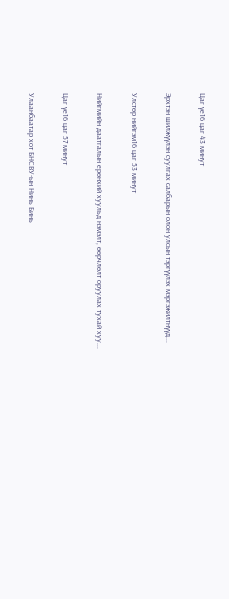Цаг үе16 цаг 43 минут

Эрхтэн шилжүүлэн суулгах салбарын олон улсын тэргүүлэх мэргэжилтнүүд...

Улстөр нийгэм16 цаг 53 минут

Нийгмийн даатгалын ерөнхий хуульд нэмэлт, өөрчлөлт оруулах тухай хуу...

Цаг үе16 цаг 57 минут

Улаанбаатар хот БНСВУ-ын Нинь Бинь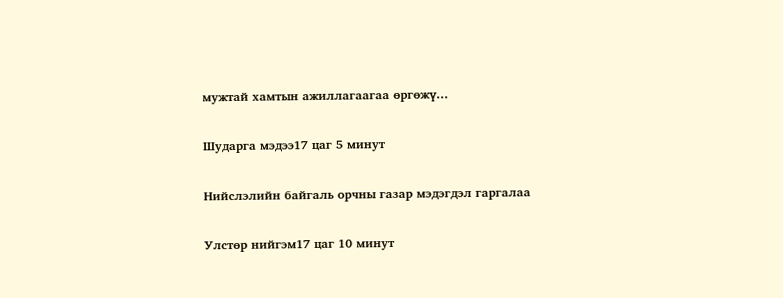мужтай хамтын ажиллагаагаа өргөжү...

Шударга мэдээ17 цаг 5 минут

Нийслэлийн байгаль орчны газар мэдэгдэл гаргалаа

Улстөр нийгэм17 цаг 10 минут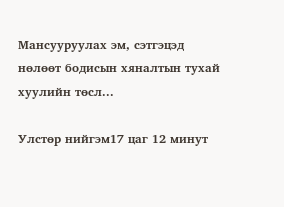Мансууруулах эм, сэтгэцэд нөлөөт бодисын хяналтын тухай хуулийн төсл...

Улстөр нийгэм17 цаг 12 минут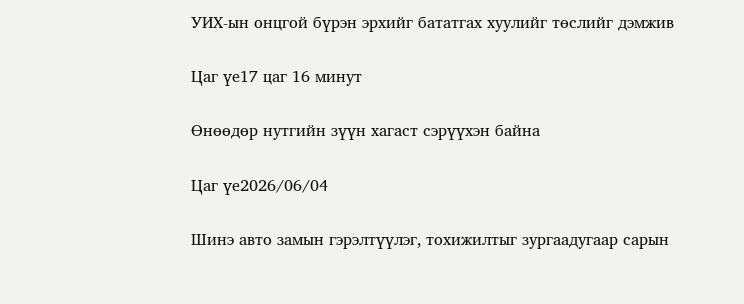УИХ-ын онцгой бүрэн эрхийг бататгах хуулийг төслийг дэмжив

Цаг үе17 цаг 16 минут

Өнөөдөр нутгийн зүүн хагаст сэрүүхэн байна

Цаг үе2026/06/04

Шинэ авто замын гэрэлтүүлэг, тохижилтыг зургаадугаар сарын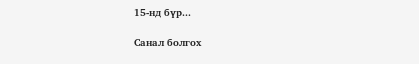15-нд бүр...

Санал болгох